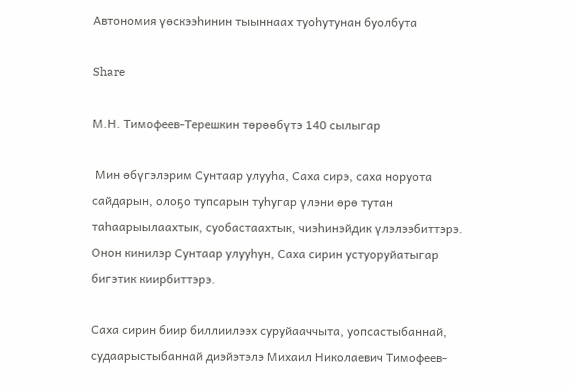Автономия үөскээһинин тыыннаах туоһутунан буолбута

Share

М.Н. Тимофеев-Терешкин төрөөбүтэ 140 сылыгар

 Мин өбүгэлэрим Сунтаар улууһа, Саха сирэ, саха норуота сайдарын, олоҕо тупсарын туһугар үлэни өрө тутан таһаарыылаахтык, суобастаахтык, чиэһинэйдик үлэлээбиттэрэ. Онон кинилэр Сунтаар улууһун, Саха сирин устуоруйатыгар бигэтик киирбиттэрэ.

Саха сирин биир биллиилээх суруйааччыта, уопсастыбаннай, судаарыстыбаннай диэйэтэлэ Михаил Николаевич Тимофеев-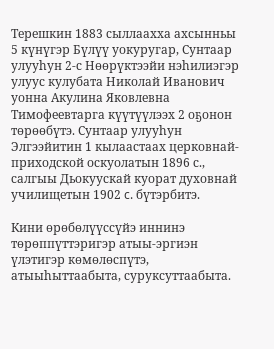Терешкин 1883 сыллаахха ахсынньы 5 күнүгэр Бүлүү уокуругар, Сунтаар улууһун 2-с Нөөрүктээйи нэһилиэгэр улуус кулубата Николай Иванович уонна Акулина Яковлевна Тимофеевтарга күүтүүлээх 2 оҕонон төрөөбүтэ. Сунтаар улууһун Элгээйитин 1 кылаастаах церковнай-приходской оскуолатын 1896 с., салгыы Дьокуускай куорат духовнай училищетын 1902 c. бүтэрбитэ.

Кини өрөбөлүүссүйэ иннинэ төрөппүттэригэр атыы-эргиэн үлэтигэр көмөлөспүтэ, атыыһыттаабыта, суруксуттаабыта.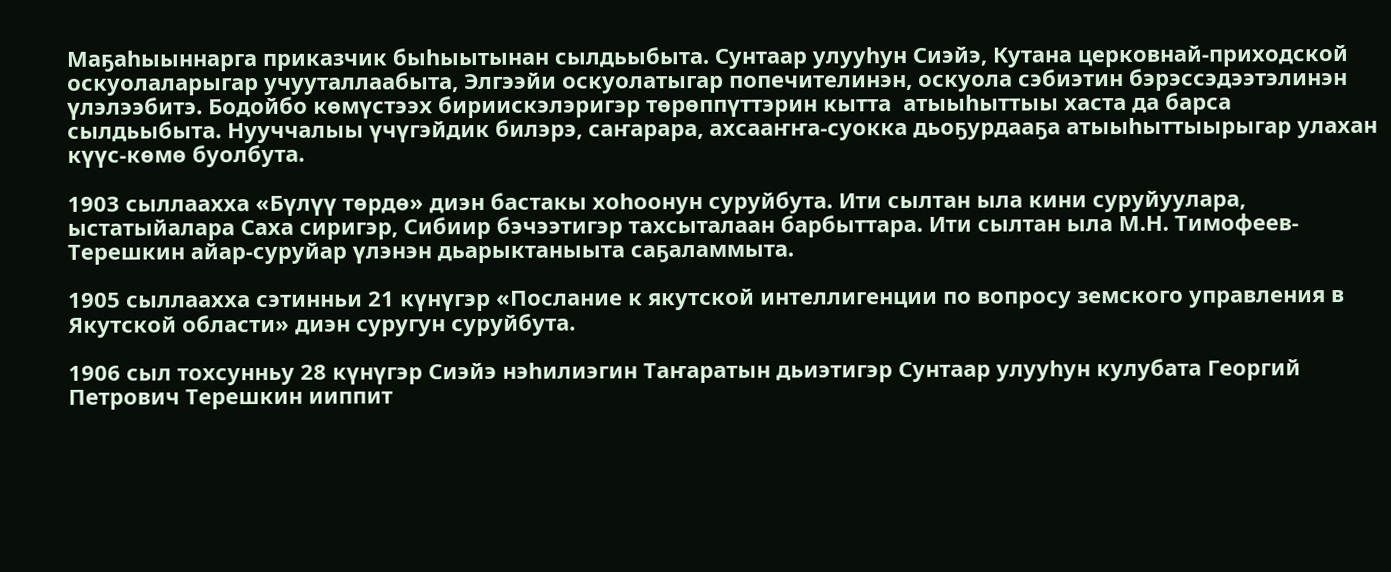Маҕаһыыннарга приказчик быһыытынан сылдьыбыта. Сунтаар улууһун Сиэйэ, Кутана церковнай-приходской оскуолаларыгар учууталлаабыта, Элгээйи оскуолатыгар попечителинэн, оскуола сэбиэтин бэрэссэдээтэлинэн  үлэлээбитэ. Бодойбо көмүстээх бириискэлэригэр төрөппүттэрин кытта  атыыһыттыы хаста да барса сылдьыбыта. Нууччалыы үчүгэйдик билэрэ, саҥарара, ахсааҥҥа-суокка дьоҕурдааҕа атыыһыттыырыгар улахан күүс-көмө буолбута.

1903 сыллаахха «Бүлүү төрдө» диэн бастакы хоһоонун суруйбута. Ити сылтан ыла кини суруйуулара, ыстатыйалара Саха сиригэр, Сибиир бэчээтигэр тахсыталаан барбыттара. Ити сылтан ыла М.Н. Тимофеев-Терешкин айар-суруйар үлэнэн дьарыктаныыта саҕаламмыта.

1905 сыллаахха сэтинньи 21 күнүгэр «Послание к якутской интеллигенции по вопросу земского управления в Якутской области» диэн суругун суруйбута.

1906 сыл тохсунньу 28 күнүгэр Сиэйэ нэһилиэгин Таҥаратын дьиэтигэр Сунтаар улууһун кулубата Георгий Петрович Терешкин ииппит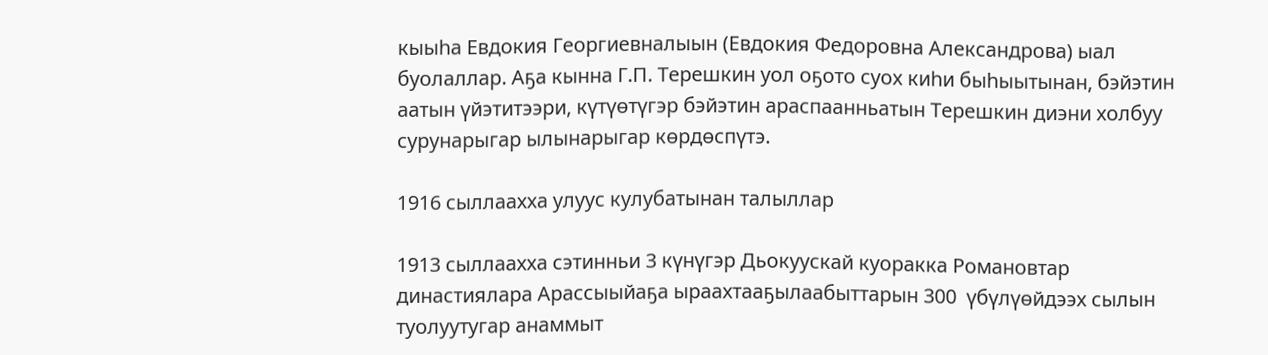кыыһа Евдокия Георгиевналыын (Евдокия Федоровна Александрова) ыал буолаллар. Аҕа кынна Г.П. Терешкин уол оҕото суох киһи быһыытынан, бэйэтин аатын үйэтитээри, күтүөтүгэр бэйэтин араспаанньатын Терешкин диэни холбуу сурунарыгар ылынарыгар көрдөспүтэ.

1916 сыллаахха улуус кулубатынан талыллар

1913 сыллаахха сэтинньи 3 күнүгэр Дьокуускай куоракка Романовтар династиялара Арассыыйаҕа ыраахтааҕылаабыттарын 300  үбүлүөйдээх сылын туолуутугар анаммыт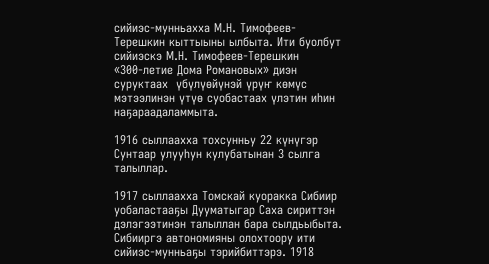сийиэс-мунньахха М.Н. Тимофеев-Терешкин кыттыыны ылбыта. Ити буолбут сийиэскэ М.Н. Тимофеев-Терешкин
«300-летие Дома Романовых» диэн суруктаах  үбүлүөйүнэй үрүҥ көмүс мэтээлинэн үтүө суобастаах үлэтин иһин наҕараадаламмыта.

1916 сыллаахха тохсунньу 22 күнүгэр Сунтаар улууһун кулубатынан 3 сылга талыллар.

1917 сыллаахха Томскай куоракка Сибиир уобаластааҕы Дууматыгар Саха сириттэн дэлэгээтинэн талыллан бара сылдьыбыта. Сибииргэ автономияны олохтоору ити сийиэс-мунньаҕы тэрийбиттэрэ. 1918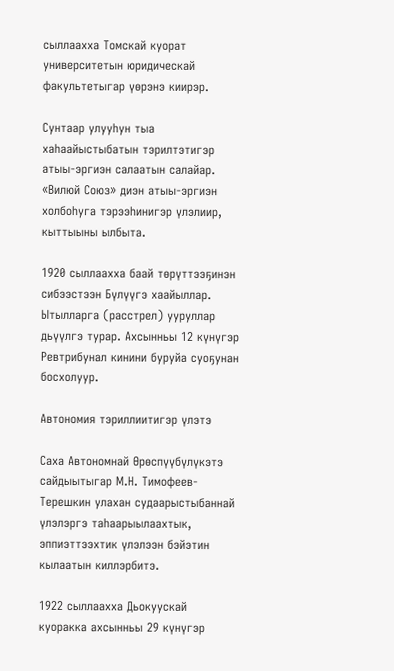сыллаахха Томскай куорат университетын юридическай факультетыгар үөрэнэ киирэр.

Сунтаар улууһун тыа хаһаайыстыбатын тэрилтэтигэр атыы-эргиэн салаатын салайар. «Вилюй Союз» диэн атыы-эргиэн холбоһуга тэрээһинигэр үлэлиир, кыттыыны ылбыта.

1920 сыллаахха баай төрүттээҕинэн сибээстээн Бүлүүгэ хаайыллар. Ытылларга (расстрел) ууруллар дьүүлгэ турар. Ахсынньы 12 күнүгэр Ревтрибунал кинини буруйа суоҕунан босхолуур.

Автономия тэриллиитигэр үлэтэ

Саха Автономнай Өрөспүүбүлүкэтэ сайдыытыгар М.Н. Тимофеев-Терешкин улахан судаарыстыбаннай үлэлэргэ таһаарыылаахтык, эппиэттээхтик үлэлээн бэйэтин кылаатын киллэрбитэ.

1922 сыллаахха Дьокуускай куоракка ахсынньы 29 күнүгэр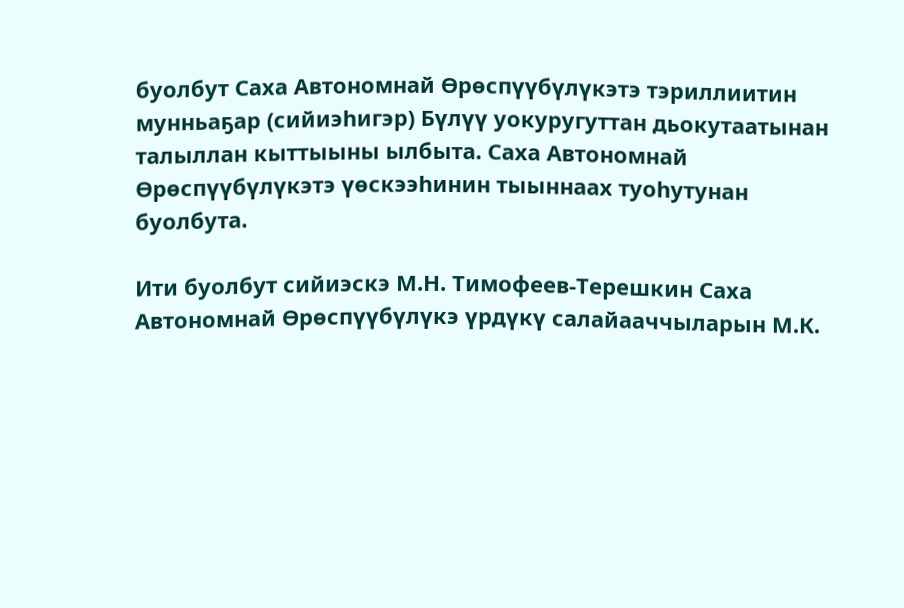буолбут Саха Автономнай Өрөспүүбүлүкэтэ тэриллиитин мунньаҕар (сийиэһигэр) Бүлүү уокуругуттан дьокутаатынан  талыллан кыттыыны ылбыта. Саха Автономнай Өрөспүүбүлүкэтэ үөскээһинин тыыннаах туоһутунан буолбута.

Ити буолбут сийиэскэ М.Н. Тимофеев-Терешкин Саха Автономнай Өрөспүүбүлүкэ үрдүкү салайааччыларын М.К.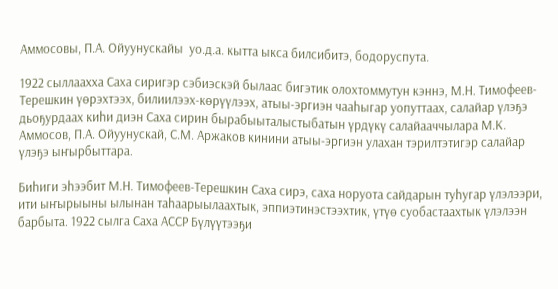Аммосовы, П.А. Ойуунускайы  уо.д.а. кытта ыкса билсибитэ, бодоруспута.

1922 сыллаахха Саха сиригэр сэбиэскэй былаас бигэтик олохтоммутун кэннэ, М.Н. Тимофеев-Терешкин үөрэхтээх, билиилээх-көрүүлээх, атыы-эргиэн чааһыгар уопуттаах, салайар үлэҕэ дьоҕурдаах киһи диэн Саха сирин бырабыыталыстыбатын үрдүкү салайааччылара М.К. Аммосов, П.А. Ойуунускай, С.М. Аржаков кинини атыы-эргиэн улахан тэрилтэтигэр салайар үлэҕэ ыҥырбыттара.

Биһиги эһээбит М.Н. Тимофеев-Терешкин Саха сирэ, саха норуота сайдарын туһугар үлэлээри, ити ыҥырыыны ылынан таһаарыылаахтык, эппиэтинэстээхтик, үтүө суобастаахтык үлэлээн барбыта. 1922 сылга Саха АССР Бүлүүтээҕи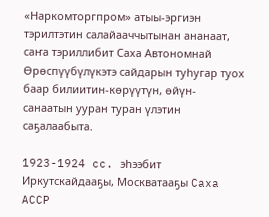«Наркомторгпром» атыы-эргиэн тэрилтэтин салайааччытынан ананаат, саҥа тэриллибит Саха Автономнай Өрөспүүбүлүкэтэ сайдарын туһугар туох баар билиитин-көрүүтүн, өйүн-санаатын ууран туран үлэтин саҕалаабыта.

1923-1924 cc. эһээбит Иркутскайдааҕы, Москватааҕы Caxa ACCP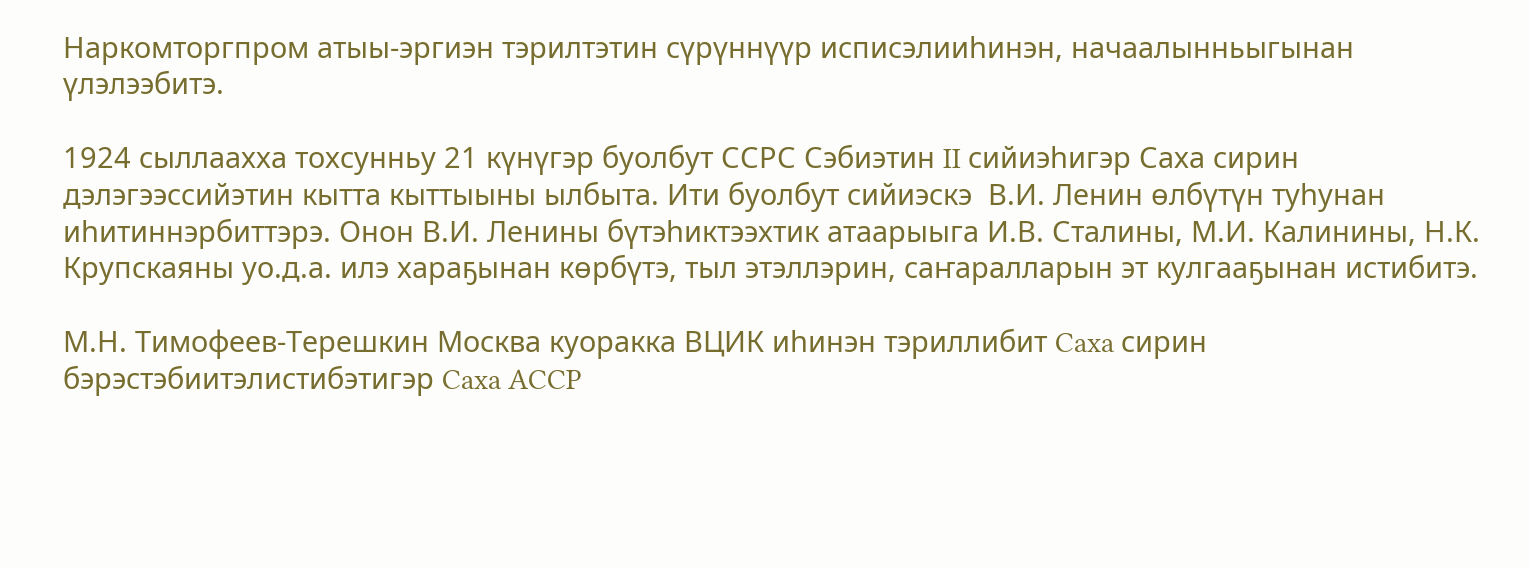Наркомторгпром атыы-эргиэн тэрилтэтин сүрүннүүр исписэлииһинэн, начаалынньыгынан үлэлээбитэ.

1924 сыллаахха тохсунньу 21 күнүгэр буолбут ССРС Сэбиэтин II сийиэһигэр Саха сирин дэлэгээссийэтин кытта кыттыыны ылбыта. Ити буолбут сийиэскэ  В.И. Ленин өлбүтүн туһунан  иһитиннэрбиттэрэ. Онон В.И. Ленины бүтэһиктээхтик атаарыыга И.В. Сталины, М.И. Калинины, Н.К. Крупскаяны уо.д.а. илэ хараҕынан көрбүтэ, тыл этэллэрин, саҥаралларын эт кулгааҕынан истибитэ.

М.Н. Тимофеев-Терешкин Москва куоракка ВЦИК иһинэн тэриллибит Caxa сирин бэрэстэбиитэлистибэтигэр Caxa ACCP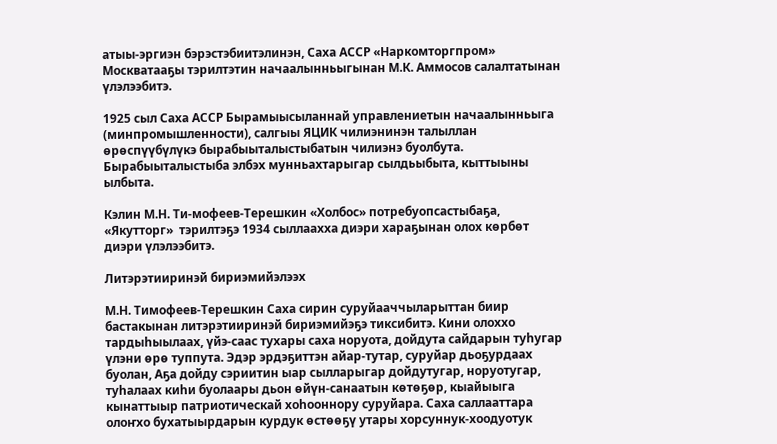атыы-эргиэн бэрэстэбиитэлинэн, Саха АССР «Наркомторгпром» Москватааҕы тэрилтэтин начаалынньыгынан М.К. Аммосов салалтатынан үлэлээбитэ.

1925 сыл Саха АССР Бырамыысыланнай управлениетын начаалынньыга  (минпромышленности), салгыы ЯЦИК чилиэнинэн талыллан өрөспүүбүлүкэ бырабыыталыстыбатын чилиэнэ буолбута. Бырабыыталыстыба элбэх мунньахтарыгар сылдьыбыта, кыттыыны ылбыта.

Кэлин М.Н. Ти-мофеев-Терешкин «Холбос» потребуопсастыбаҕа, «Якутторг»  тэрилтэҕэ 1934 сыллаахха диэри хараҕынан олох көрбөт диэри үлэлээбитэ.

Литэрэтииринэй бириэмийэлээх

М.Н. Тимофеев-Терешкин Саха сирин суруйааччыларыттан биир бастакынан литэрэтииринэй бириэмийэҕэ тиксибитэ. Кини олоххо тардыһыылаах, үйэ-саас тухары саха норуота, дойдута сайдарын туһугар үлэни өрө туппута. Эдэр эрдэҕиттэн айар-тутар, суруйар дьоҕурдаах буолан, Аҕа дойду сэриитин ыар сылларыгар дойдутугар, норуотугар, туһалаах киһи буолаары дьон өйүн-санаатын көтөҕөр, кыайыыга кынаттыыр патриотическай хоһооннору суруйара. Саха саллааттара олоҥхо бухатыырдарын курдук өстөөҕү утары хорсуннук-хоодуотук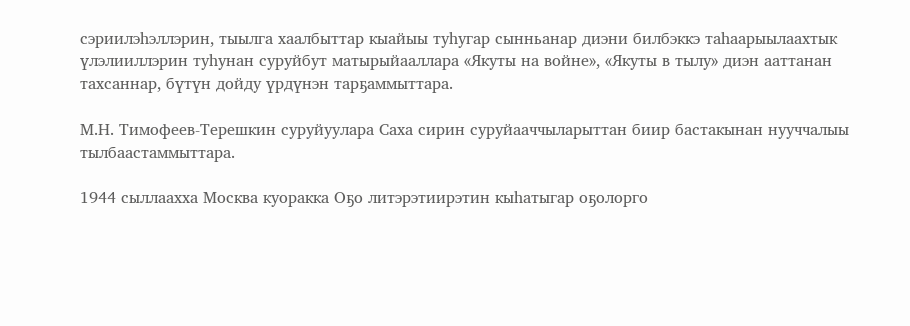сэриилэһэллэрин, тыылга хаалбыттар кыайыы туһугар сынньанар диэни билбэккэ таһаарыылаахтык үлэлииллэрин туһунан суруйбут матырыйааллара «Якуты на войне», «Якуты в тылу» диэн ааттанан тахсаннар, бүтүн дойду үрдүнэн тарҕаммыттара.

М.Н. Тимофеев-Терешкин суруйуулара Саха сирин суруйааччыларыттан биир бастакынан нууччалыы тылбаастаммыттара.

1944 сыллаахха Москва куоракка Оҕо литэрэтиирэтин кыһатыгар оҕолорго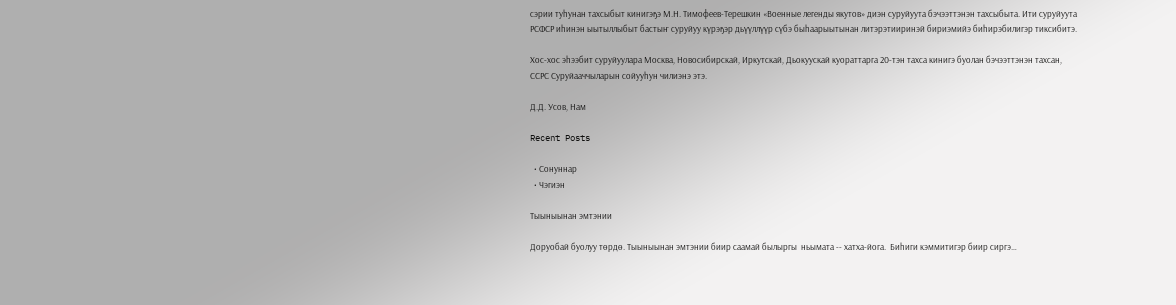сэрии туһунан тахсыбыт кинигэҕэ М.Н. Тимофеев-Терешкин «Военные легенды якутов» диэн суруйуута бэчээттэнэн тахсыбыта. Ити суруйуута РСФСР иһинэн ыытыллыбыт бастыҥ суруйуу күрэҕэр дьүүллүүр сүбэ быһаарыытынан литэрэтииринэй бириэмийэ биһирэбилигэр тиксибитэ.

Хос-хос эһээбит суруйуулара Москва, Новосибирскай, Иркутскай, Дьокуускай куораттарга 20-тэн тахса кинигэ буолан бэчээттэнэн тахсан, ССРС Суруйааччыларын сойууһун чилиэнэ этэ.

Д.Д. Усов, Нам

Recent Posts

  • Сонуннар
  • Чэгиэн

Тыыныынан эмтэнии

Доруобай буолуу төрдө. Тыыныынан эмтэнии биир саамай былыргы  ньымата -- хатха-йога.  Биһиги кэммитигэр биир сиргэ…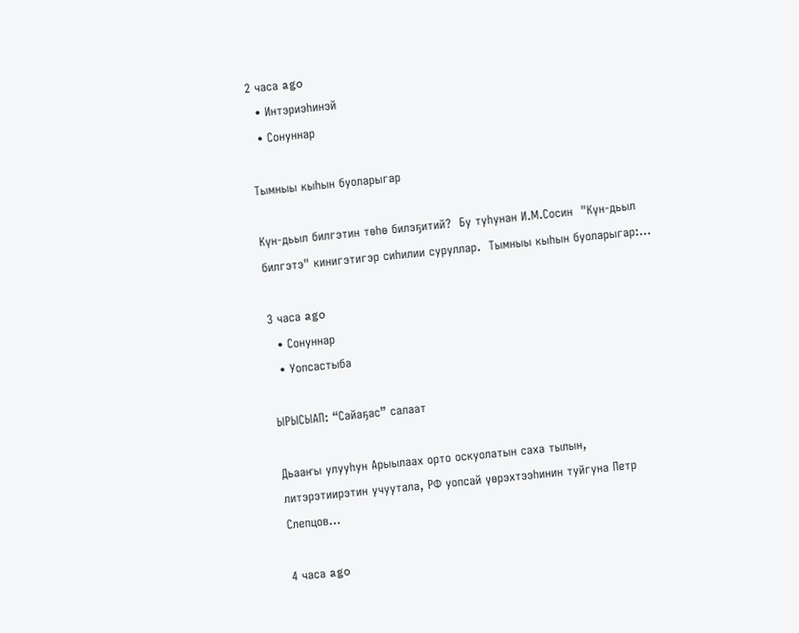2 часа ago
  • Интэриэһинэй
  • Сонуннар

Тымныы кыһын буоларыгар

Күн-дьыл билгэтин төһө билэҕитий?  Бу туһунан И.М.Сосин  "Күн-дьыл билгэтэ" кинигэтигэр сиһилии суруллар.  Тымныы кыһын буоларыгар:…

3 часа ago
  • Сонуннар
  • Уопсастыба

ЫРЫСЫАП: “Сайаҕас” салаат

Дьааҥы улууһун Арыылаах орто оскуолатын саха тылын, литэрэтиирэтин учуутала, РФ уопсай үөрэхтээһинин туйгуна Петр Слепцов…

4 часа ago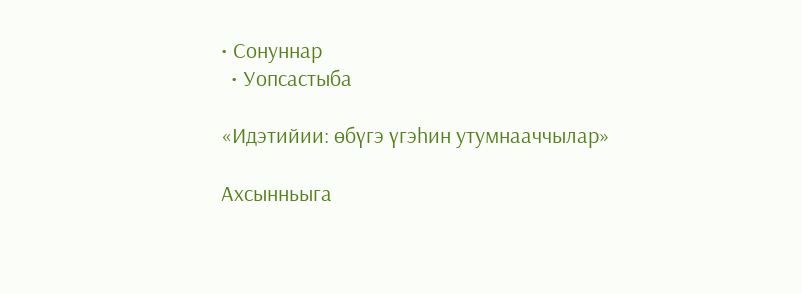• Сонуннар
  • Уопсастыба

«Идэтийии: өбүгэ үгэһин утумнааччылар»

Ахсынньыга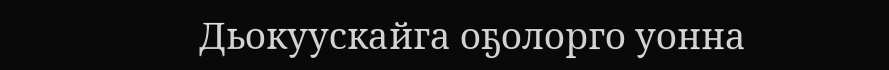Дьокуускайга оҕолорго уонна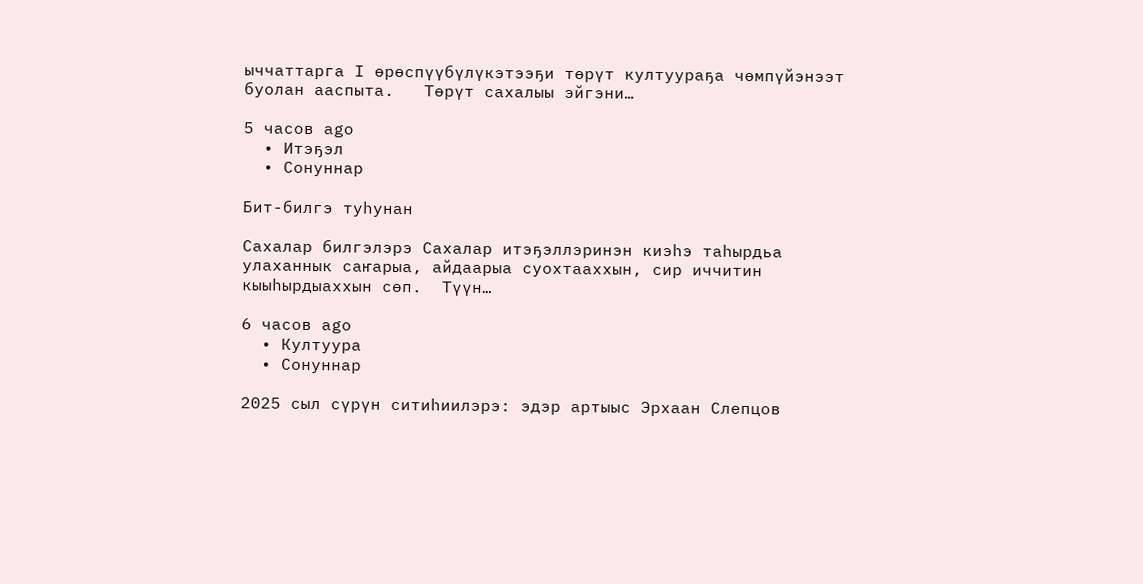ыччаттарга I өрөспүүбүлүкэтээҕи төрүт култуураҕа чөмпүйэнээт буолан ааспыта.   Төрүт сахалыы эйгэни…

5 часов ago
  • Итэҕэл
  • Сонуннар

Бит-билгэ туһунан

Сахалар билгэлэрэ Сахалар итэҕэллэринэн киэһэ таһырдьа улаханнык саҥарыа, айдаарыа суохтааххын, сир иччитин кыыһырдыаххын сөп.  Түүн…

6 часов ago
  • Култуура
  • Сонуннар

2025 сыл сүрүн ситиһиилэрэ: эдэр артыыс Эрхаан Слепцов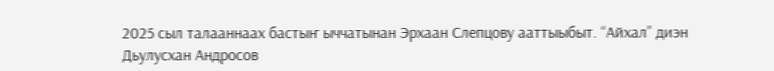2025 сыл талааннаах бастыҥ ыччатынан Эрхаан Слепцову ааттыыбыт. “Айхал” диэн Дьулусхан Андросов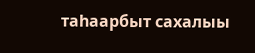таһаарбыт сахалыы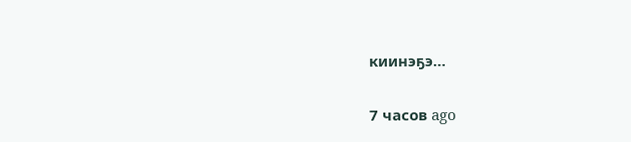киинэҕэ…

7 часов ago